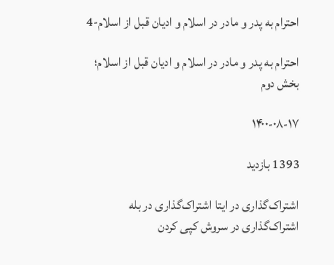احترام به پدر و مادر در اسلام و ادیان قبل از اسلام-4

احترام به پدر و مادر در اسلام و ادیان قبل از اسلام؛ بخش دوم

۱۴۰۰-۰۸-۱۷

1393 بازدید

اشتراک‌گذاری در ایتا اشتراک‌گذاری در بله اشتراک‌گذاری در سروش کپی کردن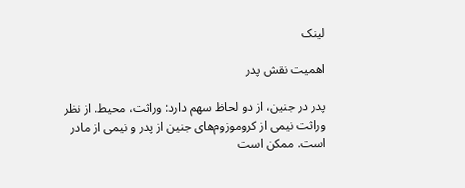لینک

اهمیت نقش پدر

پدر در جنین، از دو لحاظ سهم دارد: وراثت، محیط. از نظر وراثت نیمی از کروموزوم‌های جنین از پدر و نیمی از مادر است. ممکن است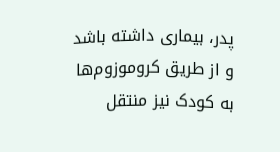پدر، بیماری داشته باشد و از طریق کروموزوم‌ها به کودک نیز منتقل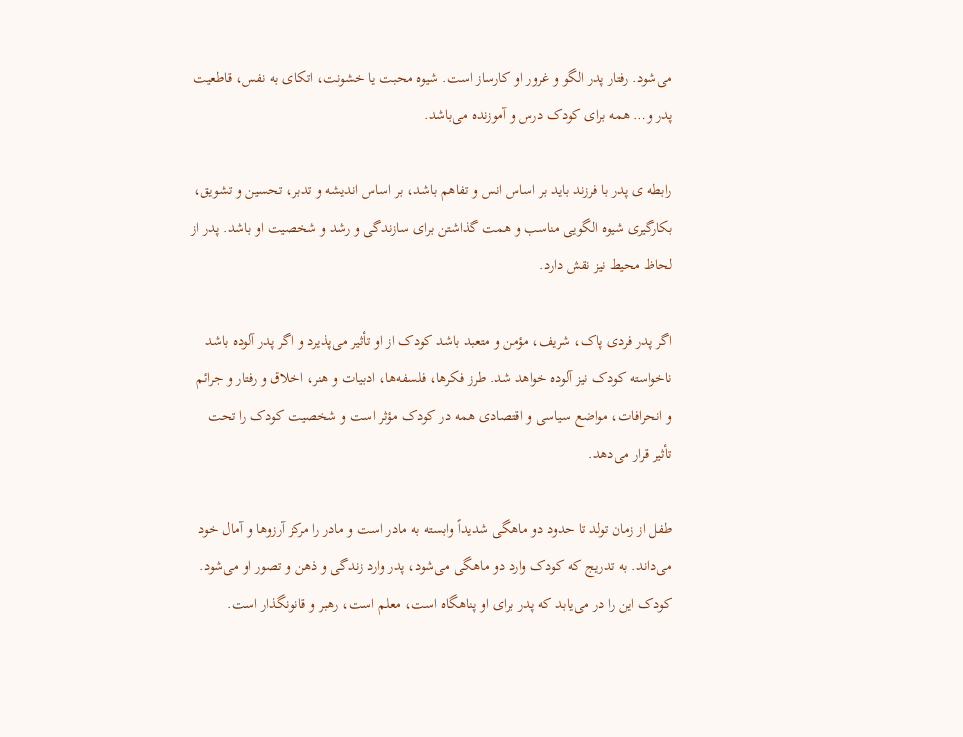می‌شود. رفتار پدر الگو و غرور او کارساز است. شیوه محبت یا خشونت، اتکای به نفس، قاطعیت پدر و… همه برای کودک درس و آموزنده می‌باشد.

رابطه ی پدر با فرزند باید بر اساس انس و تفاهم باشد، بر اساس اندیشه و تدبر، تحسین و تشویق، بکارگیری شیوه الگویی مناسب و همت گذاشتن برای سازندگی و رشد و شخصیت او باشد. پدر از لحاظ محیط نیز نقش دارد.

اگر پدر فردی پاک، شریف، مؤمن و متعبد باشد کودک از او تأثیر می‌پذیرد و اگر پدر آلوده باشد ناخواسته کودک نیز آلوده خواهد شد. طرز فکرها، فلسفه‌ها، ادبیات و هنر، اخلاق و رفتار و جرائم و انحرافات، مواضع سیاسی و اقتصادی همه در کودک مؤثر است و شخصیت کودک را تحت تأثیر قرار می‌دهد.

طفل از زمان تولد تا حدود دو ماهگی شدیداً وابسته به مادر است و مادر را مرکز آرزوها و آمال خود می‌داند. به تدریج که کودک وارد دو ماهگی می‌شود، پدر وارد زندگی و ذهن و تصور او می‌شود. کودک این را در می‌یابد که پدر برای او پناهگاه است، معلم است، رهبر و قانونگذار است.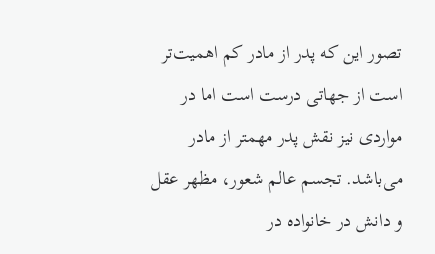تصور این که پدر از مادر کم اهمیت‌تر است از جهاتی درست است اما در مواردی نیز نقش پدر مهمتر از مادر می‌باشد. تجسم عالم شعور، مظهر عقل و دانش در خانواده در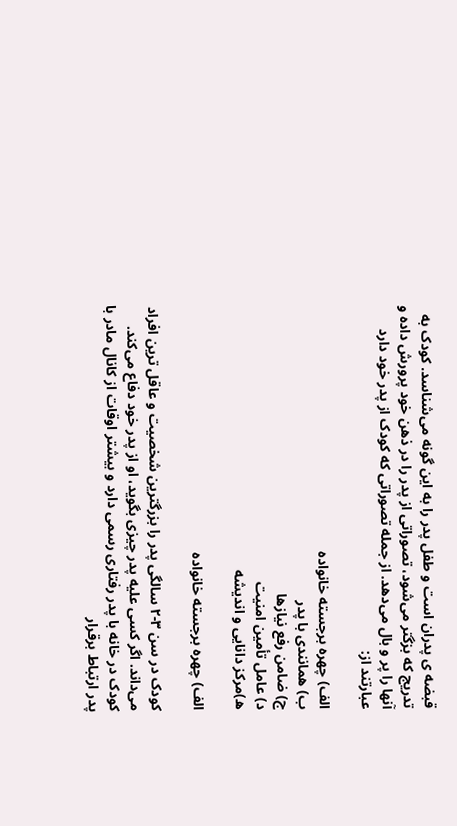قبضه ی پدران است و طفل پدر را به این گونه می‌شناسد. کودک به تدریج که بزگتر می‌شود، تصوراتی از پدر را در ذهن خود پرورش داده و آنها را پر و بال می‌دهد. از جمله تصوراتی که کودک از پدر خود دارد عبارتند از:

الف) چهره برجسته خانواده
ب) همانندی با پدر
ج) ضامن رفع نیازها
د) عامل تأمین امنیت
ه)مرکز دانایی و اندیشه

الف) چهره برجسته خانواده

کودک در سن ۳-۲ سالگی پدر را بزرگترین شخصیت و عاقل ترین افراد می‌داند. اگر کسی علیه پدر چیزی بگوید، او از پدر خود دفاع می‌کند. کودک در خانه با پدر رفتاری رسمی دارد و بیشتر اوقات از کانال مادر با پدر ارتباط برقرار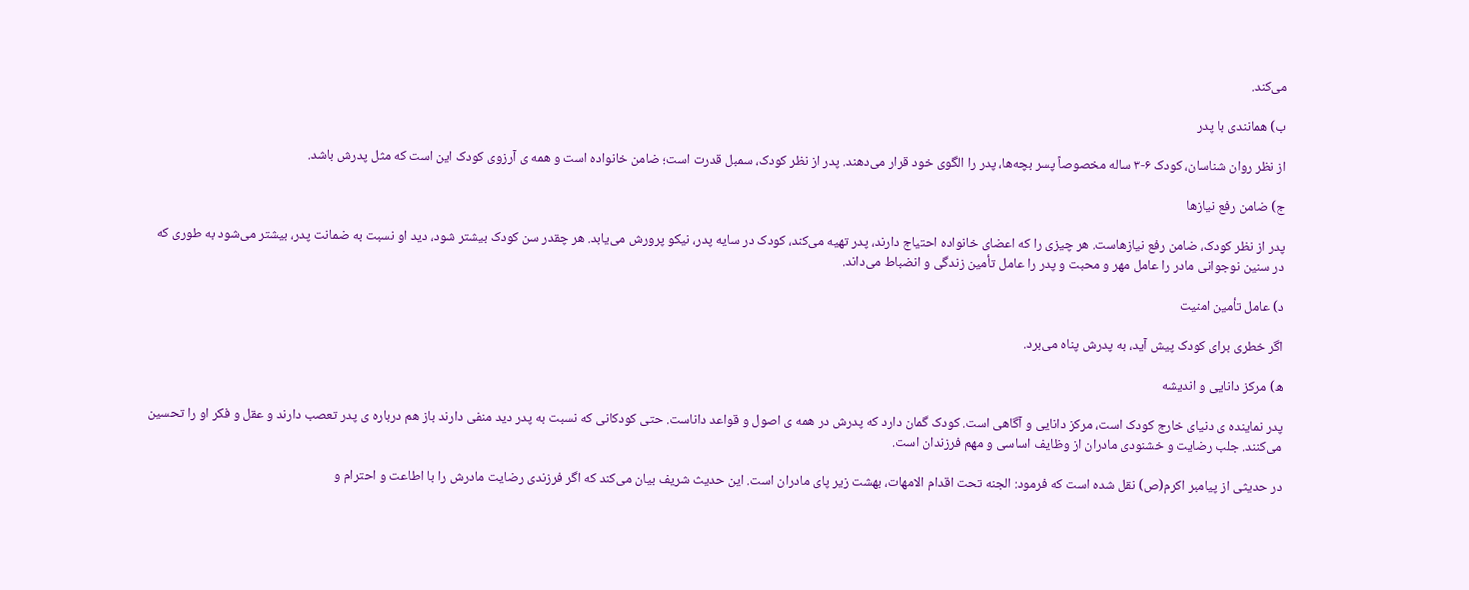می‌کند.

ب) همانندی با پدر

از نظر روان شناسان، کودک ۶-۳ ساله مخصوصاً پسر بچه‌ها، پدر را الگوی خود قرار می‌دهند. پدر از نظر کودک، سمبل قدرت است؛ ضامن خانواده است و همه ی آرزوی کودک این است که مثل پدرش باشد.

ج) ضامن رفع نیازها

پدر از نظر کودک، ضامن رفع نیازهاست. هر چیزی را که اعضای خانواده احتیاج دارند، پدر تهیه می‌کند، کودک در سایه پدر، نیکو پرورش می‌یابد. هر چقدر سن کودک بیشتر شود، دید او نسبت به ضمانت پدر، بیشتر می‌شود به طوری که در سنین نوجوانی مادر را عامل مهر و محبت و پدر را عامل تأمین زندگی و انضباط می‌داند.

د) عامل تأمین امنیت

اگر خطری برای کودک پیش آید، به پدرش پناه می‌برد.

ه) مرکز دانایی و اندیشه

پدر نماینده ی دنیای خارج کودک است، مرکز دانایی و آگاهی است. کودک گمان دارد که پدرش در همه ی اصول و قواعد داناست. حتی کودکانی که نسبت به پدر دید منفی دارند باز هم درباره ی پدر تعصب دارند و عقل و فکر او را تحسین می‌کنند. جلب رضایت و خشنودی مادران از وظایف اساسی و مهم فرزندان است.

در حدیثی از پیامبر اکرم(ص) نقل شده است که فرمود: الجنه تحت اقدام الامهات، بهشت زیر پای مادران است. این حدیث شریف بیان می‌کند که اگر فرزندی رضایت مادرش را با اطاعت و احترام و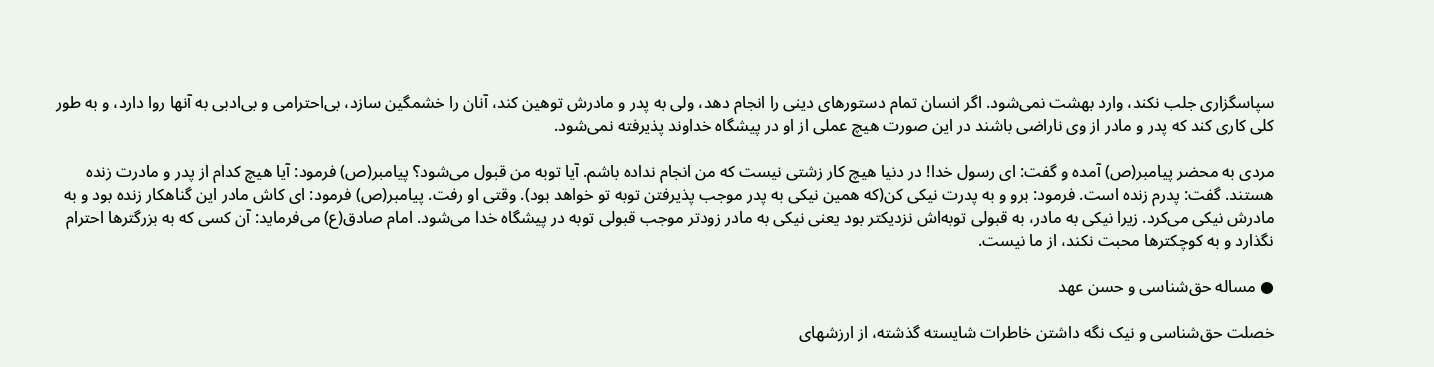سپاسگزاری جلب نکند، وارد بهشت نمی‌شود. اگر انسان تمام دستورهای دینی را انجام دهد، ولی به پدر و مادرش توهین کند، آنان را خشمگین سازد، بی‌احترامی و بی‌ادبی به آنها روا دارد، و به طور کلی کاری کند که پدر و مادر از وی ناراضی باشند در این صورت هیچ عملی از او در پیشگاه خداوند پذیرفته نمی‌شود.

مردی به محضر پیامبر(ص) آمده و گفت: ای رسول خدا! در دنیا هیچ کار زشتی نیست که من انجام نداده باشم. آیا توبه من قبول می‌شود؟ پیامبر(ص) فرمود: آیا هیچ کدام از پدر و مادرت زنده هستند. گفت: پدرم زنده است. فرمود: برو و به پدرت نیکی کن(که همین نیکی به پدر موجب پذیرفتن توبه تو خواهد بود). وقتی او رفت. پیامبر(ص) فرمود: ای کاش مادر این گناهکار زنده بود و به مادرش نیکی می‌کرد. زیرا نیکی به مادر، به قبولی توبه‌اش نزدیکتر بود یعنی نیکی به مادر زودتر موجب قبولی توبه در پیشگاه خدا می‌شود. امام صادق(ع) می‌فرماید: آن کسی که به بزرگترها احترام نگذارد و به کوچکترها محبت نکند، از ما نیست.

● مساله حق‌شناسی و حسن عهد

خصلت حق‌شناسی و نیک نگه داشتن خاطرات شایسته گذشته، از ارزشهای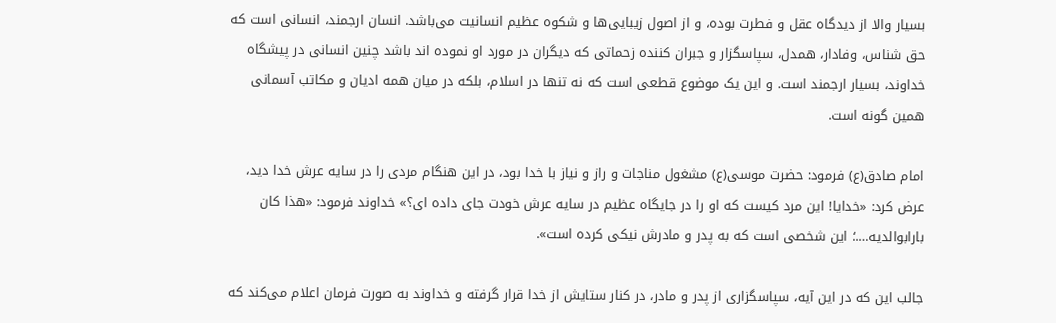بسیار والا از دیدگاه عقل و فطرت بوده، و از اصول زیبایی‌ها و شکوه عظیم انسانیت می‌باشد. انسان ارجمند، انسانی است که حق شناس، وفادار، همدل، سپاسگزار و جبران کننده زحماتی که دیگران در مورد او نموده اند باشد چنین انسانی در پیشگاه خداوند، بسیار ارجمند است. و این یک موضوع قطعی است که نه تنها در اسلام، بلکه در میان همه ادیان و مکاتب آسمانی همین گونه است.

امام صادق(ع) فرمود: حضرت موسی(ع) مشغول مناجات و راز و نیاز با خدا بود، در این هنگام مردی را در سایه عرش خدا دید، عرض کرد: «خدایا! این مرد کیست که او را در جایگاه عظیم در سایه عرش خودت جای داده ای؟» خداوند فرمود: «هذا کان بارابوالدیه….؛ این شخصی است که به پدر و مادرش نیکی کرده است».

جالب این که در این آیه، سپاسگزاری از پدر و مادر، در کنار ستایش از خدا قرار گرفته و خداوند به صورت فرمان اعلام می‌کند که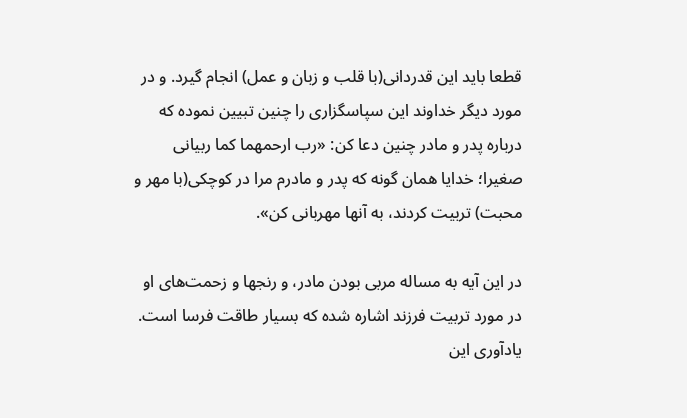قطعا باید این قدردانی(با قلب و زبان و عمل) انجام گیرد. و در مورد دیگر خداوند این سپاسگزاری را چنین تبیین نموده که درباره پدر و مادر چنین دعا کن: «رب ارحمهما کما ربیانی صغیرا؛ خدایا همان گونه که پدر و مادرم مرا در کوچکی(با مهر و محبت) تربیت کردند، به آنها مهربانی کن».

در این آیه به مساله مربی بودن مادر، و رنجها و زحمت‌های او در مورد تربیت فرزند اشاره شده که بسیار طاقت فرسا است. یادآوری این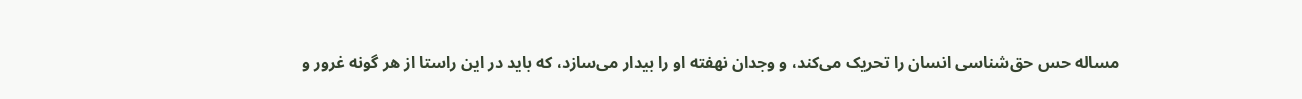مساله حس حق‌شناسی انسان را تحریک می‌کند، و وجدان نهفته او را بیدار می‌سازد، که باید در این راستا از هر گونه غرور و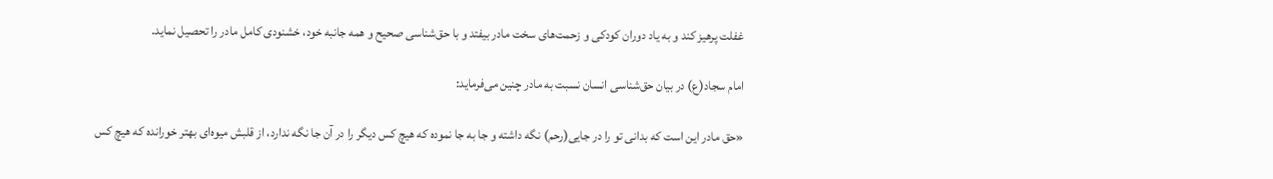غفلت پرهیز کند و به یاد دوران کودکی و زحمت‌های سخت مادر بیفتد و با حق‌شناسی صحیح و همه جانبه خود، خشنودی کامل مادر را تحصیل نماید.

امام سجاد(ع) در بیان حق‌شناسی انسان نسبت به مادر چنین می‌فرماید:

«حق مادر این است که بدانی تو را در جایی(رحم) نگه داشته و جا به جا نموده که هیچ کس دیگر را در آن جا نگه ندارد، از قلبش میوه‌ای بهتر خورانده که هیچ کس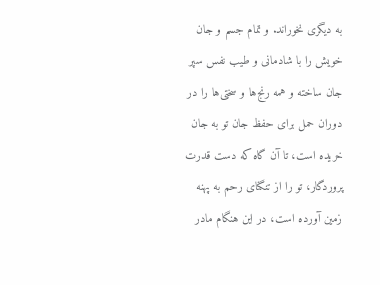به دیگری نخوراند. و تمام جسم و جان خویش را با شادمانی و طیب نفس سپر جان ساخته و همه رنج‌ها و سختی‌ها را در دوران حمل برای حفظ جان تو به جان خریده است، تا آن گاه که دست قدرت پروردگار، تو را از تنگنای رحم به پهنه زمین آورده است، در این هنگام مادر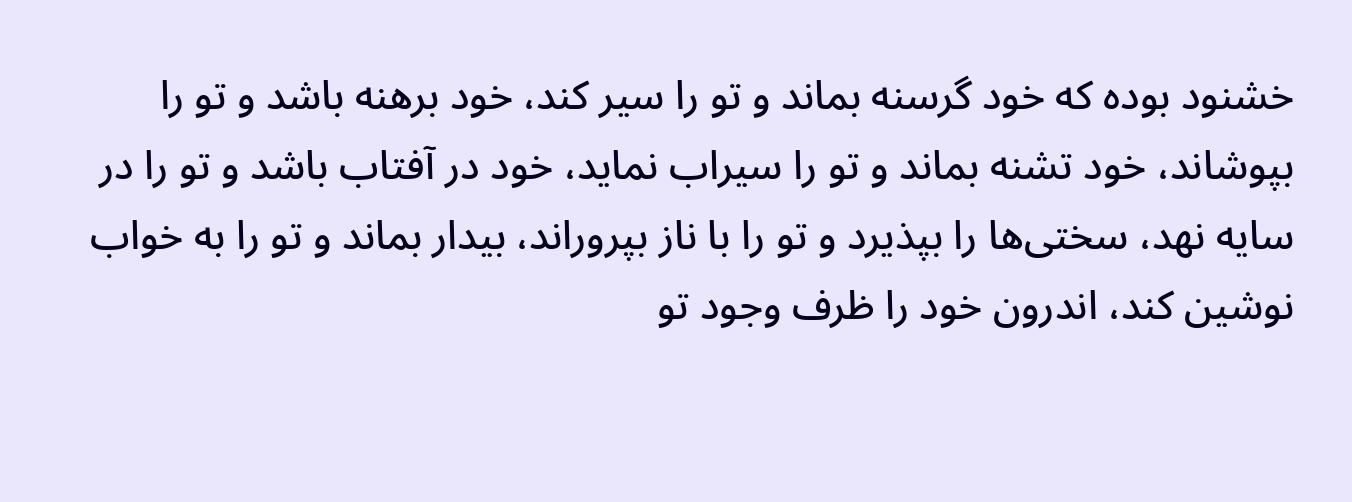خشنود بوده که خود گرسنه بماند و تو را سیر کند، خود برهنه باشد و تو را بپوشاند، خود تشنه بماند و تو را سیراب نماید، خود در آفتاب باشد و تو را در سایه نهد، سختی‌ها را بپذیرد و تو را با ناز بپروراند، بیدار بماند و تو را به خواب نوشین کند، اندرون خود را ظرف وجود تو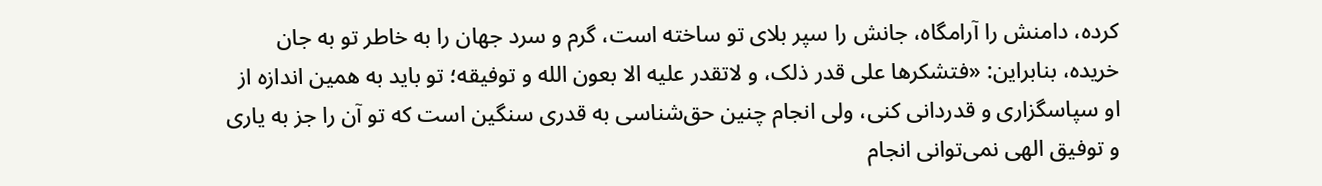کرده، دامنش را آرامگاه، جانش را سپر بلای تو ساخته است، گرم و سرد جهان را به خاطر تو به جان خریده، بنابراین: «فتشکرها علی قدر ذلک، و لاتقدر علیه الا بعون الله و توفیقه؛ تو باید به همین اندازه از او سپاسگزاری و قدردانی کنی، ولی انجام چنین حق‌شناسی به قدری سنگین است که تو آن را جز به یاری و توفیق الهی نمی‌توانی انجام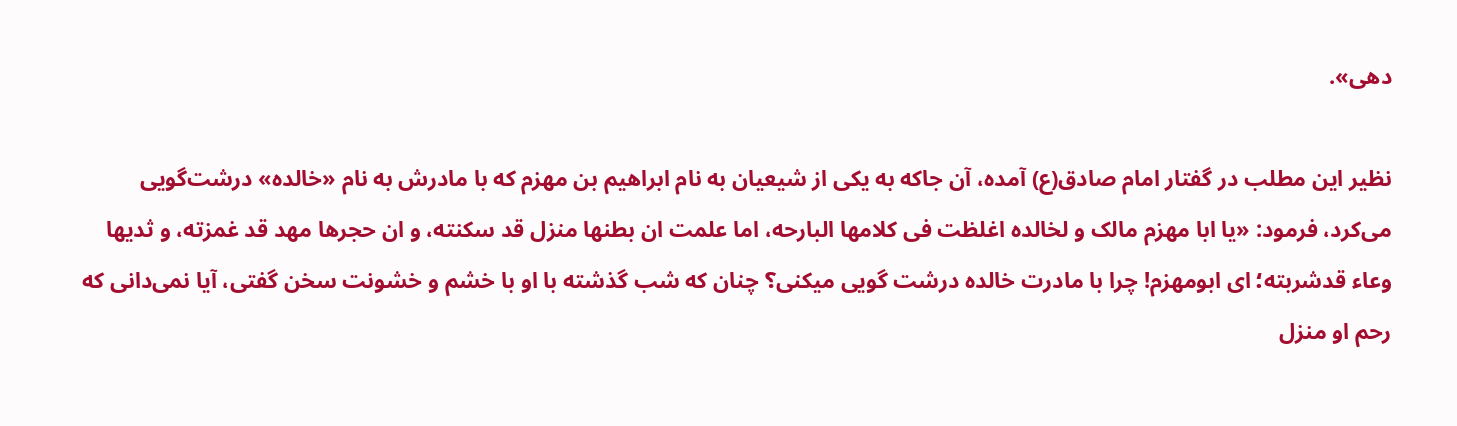دهی».

نظیر این مطلب در گفتار امام صادق(ع) آمده، آن جاکه به یکی از شیعیان به نام ابراهیم بن مهزم که با مادرش به نام «خالده» درشت‌گویی می‌کرد، فرمود: «یا ابا مهزم مالک و لخالده اغلظت فی کلامها البارحه، اما علمت ان بطنها منزل قد سکنته، و ان حجرها مهد قد غمزته، و ثدیها وعاء قدشربته؛ ای ابومهزم! چرا با مادرت خالده درشت گویی میکنی؟ چنان که شب گذشته با او با خشم و خشونت سخن گفتی، آیا نمی‌دانی که رحم او منزل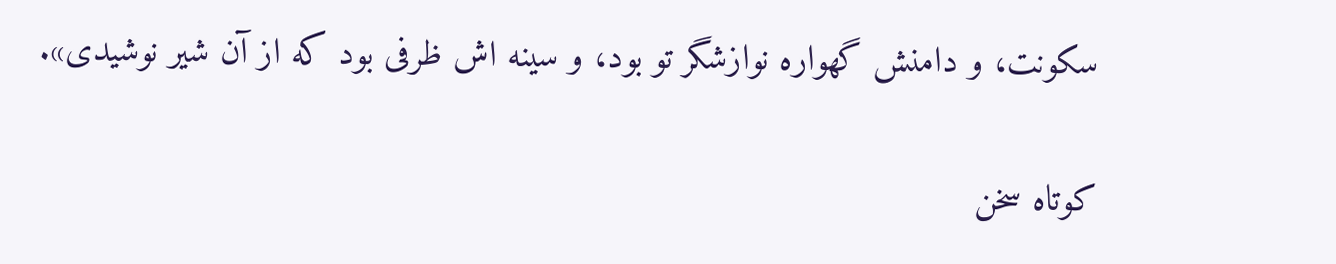سکونت، و دامنش گهواره نوازشگر تو بود، و سینه اش ظرفی بود که از آن شیر نوشیدی».

کوتاه سخن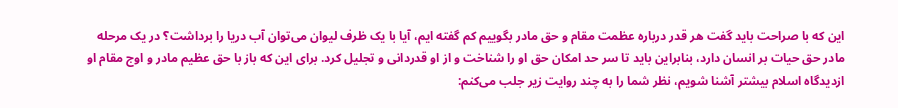این که با صراحت باید گفت هر قدر درباره عظمت مقام و حق مادر بگوییم کم گفته ایم، آیا با یک ظرف لیوان می‌توان آب دریا را برداشت؟ در یک مرحله مادر حق حیات بر انسان دارد، بنابراین باید تا سر حد امکان حق او را شناخت و از او قدردانی و تجلیل کرد. برای این که باز با حق عظیم مادر و اوج مقام او ازدیدگاه اسلام بیشتر آشنا شویم، نظر شما را به چند روایت زیر جلب می‌کنم: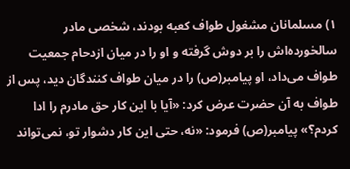۱) مسلمانان مشغول طواف کعبه بودند، شخصی مادر سالخورده‌اش را بر دوش گرفته و او را در میان ازدحام جمعیت طواف می‌داد، او پیامبر(ص) را در میان طواف کنندگان دید، پس از طواف به آن حضرت عرض کرد: «آیا با این کار حق مادرم را ادا کردم؟» پیامبر(ص) فرمود: «نه، حتی این کار دشوار تو، نمی‌تواند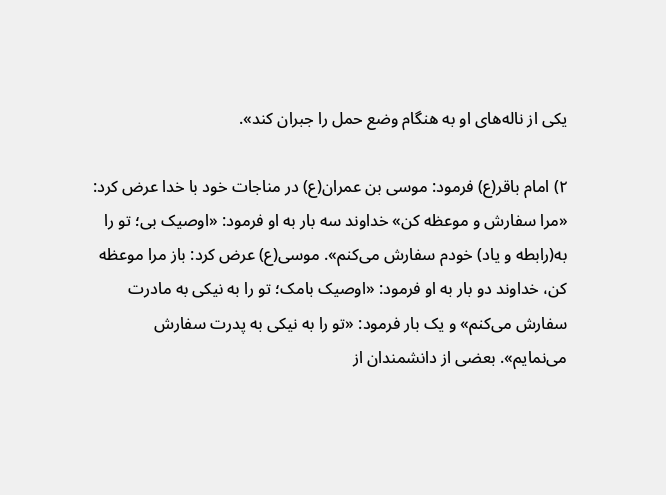یکی از ناله‌های او به هنگام وضع حمل را جبران کند».

۲) امام باقر(ع) فرمود: موسی بن عمران(ع) در مناجات خود با خدا عرض کرد: «مرا سفارش و موعظه کن» خداوند سه بار به او فرمود: «اوصیک بی؛ تو را به(رابطه و یاد) خودم سفارش می‌کنم». موسی(ع) عرض کرد: باز مرا موعظه کن، خداوند دو بار به او فرمود: «اوصیک بامک؛ تو را به نیکی به مادرت سفارش می‌کنم» و یک بار فرمود: «تو را به نیکی به پدرت سفارش می‌نمایم». بعضی از دانشمندان از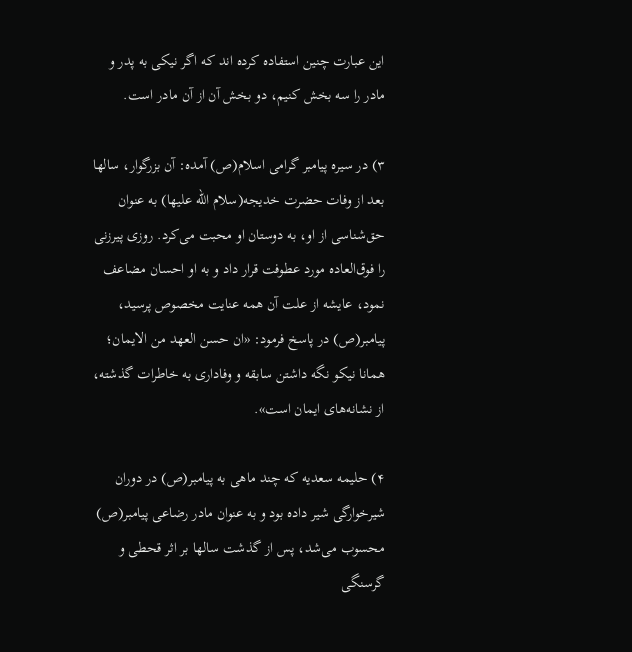این عبارت چنین استفاده کرده اند که اگر نیکی به پدر و مادر را سه بخش کنیم، دو بخش آن از آن مادر است.

۳) در سیره پیامبر گرامی اسلام(ص) آمده: آن بزرگوار، سالها بعد از وفات حضرت خدیجه(سلام الله علیها) به عنوان حق‌شناسی از او، به دوستان او محبت می‌کرد. روزی پیرزنی را فوق‌العاده مورد عطوفت قرار داد و به او احسان مضاعف نمود، عایشه از علت آن همه عنایت مخصوص پرسید، پیامبر(ص) در پاسخ فرمود: «ان حسن العهد من الایمان؛ همانا نیکو نگه داشتن سابقه و وفاداری به خاطرات گذشته، از نشانه‌های ایمان است».

۴) حلیمه سعدیه که چند ماهی به پیامبر(ص) در دوران شیرخوارگی شیر داده بود و به عنوان مادر رضاعی پیامبر(ص) محسوب می‌شد، پس از گذشت سالها بر اثر قحطی و گرسنگی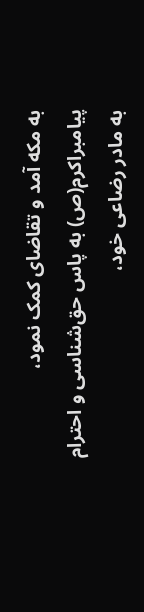به مکه آمد و تقاضای کمک نمود، پیامبراکرم(ص) به پاس حق‌شناسی و احترام به مادر رضاعی خود،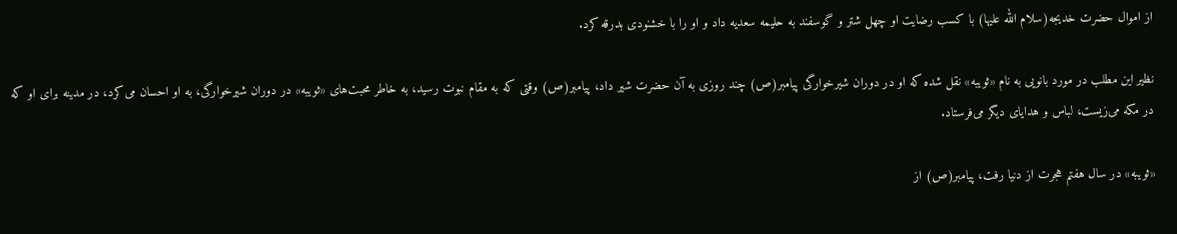از اموال حضرت خدیجه(سلام الله علیها) با کسب رضایت او چهل شتر و گوسفند به حلیمه سعدیه داد و او را با خشنودی بدرقه کرد.

نظیر این مطلب در مورد بانویی به نام «ثویبه» نقل شده که او در دوران شیرخوارگی پیامبر(ص) چند روزی به آن حضرت شیر داد، پیامبر(ص) وقتی که به مقام نبوت رسید، به خاطر محبت‌های «ثویبه» در دوران شیرخوارگی، به او احسان می‌کرد، در مدینه برای او که در مکه می‌زیست، لباس و هدایای دیگر می‌فرستاد.

«ثویبه» در سال هفتم هجرت از دنیا رفت، پیامبر(ص) از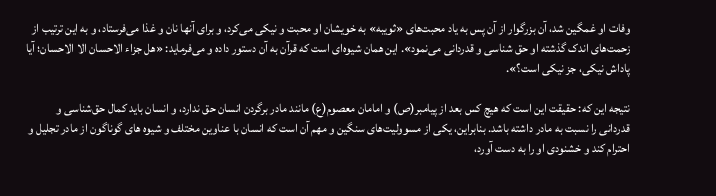وفات او غمگین شد، آن بزرگوار از آن پس به یاد محبت‌های «ثویبه» به خویشان او محبت و نیکی می‌کرد، و برای آنها نان و غذا می‌فرستاد، و به این ترتیب از زحمت‌های اندک گذشته او حق شناسی و قدردانی می‌نمود». این همان شیوه‌ای است که قرآن به آن دستور داده و می‌فرماید: «هل جزاء الاحسان الا الاحسان؛ آیا پاداش نیکی، جز نیکی است؟».

نتیجه این که: حقیقت این است که هیچ کس بعد از پیامبر(ص) و امامان معصوم(ع) مانند مادر برگردن انسان حق ندارد، و انسان باید کمال حق‌شناسی و قدردانی را نسبت به مادر داشته باشد. بنابراین، یکی از مسوولیت‌های سنگین و مهم آن است که انسان با عناوین مختلف و شیوه های گوناگون از مادر تجلیل و احترام کند و خشنودی او را به دست آورد،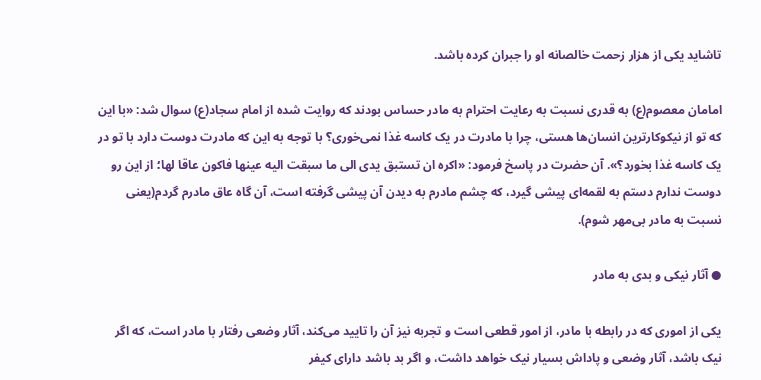تاشاید یکی از هزار زحمت خالصانه او را جبران کرده باشد.

امامان معصوم(ع) به قدری نسبت به رعایت احترام به مادر حساس بودند که روایت شده از امام سجاد(ع) سوال شد: «با این که تو از نیکوکارترین انسان‌ها هستی، چرا با مادرت در یک کاسه غذا نمی‌خوری؟ با توجه به این که مادرت دوست دارد با تو در یک کاسه غذا بخورد؟». آن حضرت در پاسخ فرمود: «اکره ان تستبق یدی الی ما سبقت الیه عینها فاکون عاقا لها؛ از این رو دوست ندارم دستم به لقمه‌ای پیشی گیرد، که چشم مادرم به دیدن آن پیشی گرفته است، آن گاه عاق مادرم گردم(یعنی نسبت به مادر بی‌مهر شوم).

● آثار نیکی و بدی به مادر

یکی از اموری که در رابطه با مادر، از امور قطعی است و تجربه نیز آن را تایید می‌کند، آثار وضعی رفتار با مادر است، که اگر نیک باشد، آثار وضعی و پاداش بسیار نیک خواهد داشت، و اگر بد باشد دارای کیفر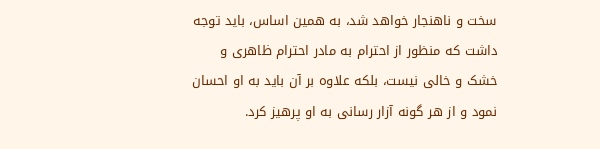سخت و ناهنجار خواهد شد، به همین اساس، باید توجه داشت که منظور از احترام به مادر احترام ظاهری و خشک و خالی نیست، بلکه علاوه بر آن باید به او احسان نمود و از هر گونه آزار رسانی به او پرهیز کرد.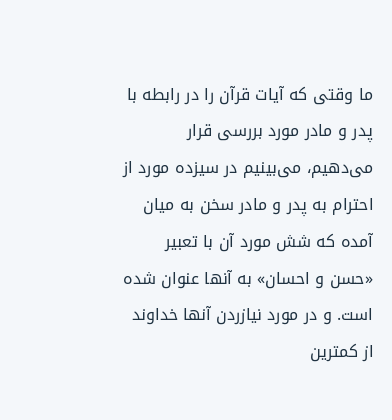ما وقتی که آیات قرآن را در رابطه با پدر و مادر مورد بررسی قرار می‌دهیم، می‌بینیم در سیزده مورد از احترام به پدر و مادر سخن به میان آمده که شش مورد آن با تعبیر «حسن و احسان» به آنها عنوان شده است. و در مورد نیازردن آنها خداوند از کمترین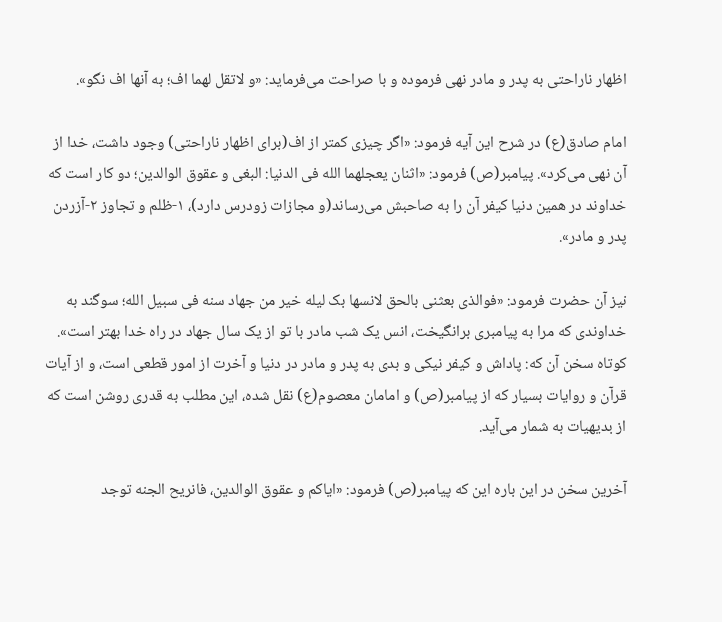اظهار ناراحتی به پدر و مادر نهی فرموده و با صراحت می‌فرماید: «و لاتقل لهما اف؛ به آنها اف نگو».

امام صادق(ع) در شرح این آیه فرمود: «اگر چیزی کمتر از اف(برای اظهار ناراحتی) وجود داشت، خدا از آن نهی می‌کرد». پیامبر(ص) فرمود: «اثنان یعجلهما الله فی الدنیا: البغی و عقوق الوالدین؛ دو کار است که خداوند در همین دنیا کیفر آن را به صاحبش می‌رساند(و مجازات زودرس دارد)، ۱-ظلم و تجاوز ۲-آزردن پدر و مادر».

نیز آن حضرت فرمود: «فوالذی بعثنی بالحق لانسها بک لیله خیر من جهاد سنه فی سبیل الله؛ سوگند به خداوندی که مرا به پیامبری برانگیخت، انس یک شب مادر با تو از یک سال جهاد در راه خدا بهتر است». کوتاه سخن آن که: پاداش و کیفر نیکی و بدی به پدر و مادر در دنیا و آخرت از امور قطعی است، و از آیات قرآن و روایات بسیار که از پیامبر(ص) و امامان معصوم(ع) نقل شده، این مطلب به قدری روشن است که از بدیهیات به شمار می‌آید.

آخرین سخن در این باره این که پیامبر(ص) فرمود: «ایاکم و عقوق الوالدین، فانریح الجنه توجد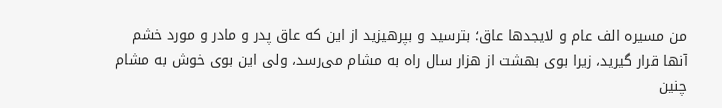من مسیره الف عام و لایجدها عاق؛ بترسید و بپرهیزید از این که عاق پدر و مادر و مورد خشم آنها قرار گیرید، زیرا بوی بهشت از هزار سال راه به مشام می‌رسد، ولی این بوی خوش به مشام چنین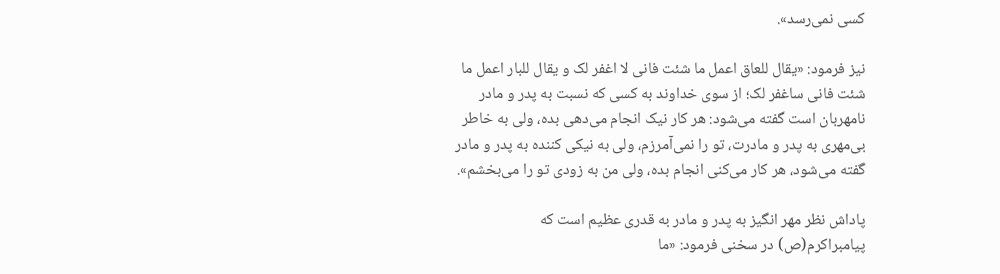کسی نمی‌رسد».

نیز فرمود: «یقال للعاق اعمل ما شئت فانی لا اغفر لک و یقال للبار اعمل ما شئت فانی ساغفر لک؛ از سوی خداوند به کسی که نسبت به پدر و مادر نامهربان است گفته می‌شود: هر کار نیک انجام می‌دهی بده، ولی به خاطر بی‌مهری به پدر و مادرت، تو را نمی‌آمرزم، ولی به نیکی کننده به پدر و مادر گفته می‌شود، هر کار می‌کنی انجام بده، ولی من به زودی تو را می‌بخشم».

پاداش نظر مهر انگیز به پدر و مادر به قدری عظیم است که پیامبراکرم(ص) در سخنی فرمود: «ما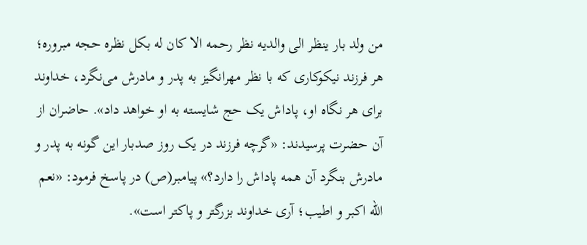من ولد بار ینظر الی والدیه نظر رحمه الا کان له بکل نظره حجه مبروره؛ هر فرزند نیکوکاری که با نظر مهرانگیز به پدر و مادرش می‌نگرد، خداوند برای هر نگاه او، پاداش یک حج شایسته به او خواهد داد». حاضران از آن حضرت پرسیدند: «گرچه فرزند در یک روز صدبار این گونه به پدر و مادرش بنگرد آن همه پاداش را دارد؟» پیامبر(ص) در پاسخ فرمود: «نعم الله اکبر و اطیب؛ آری خداوند بزرگتر و پاکتر است».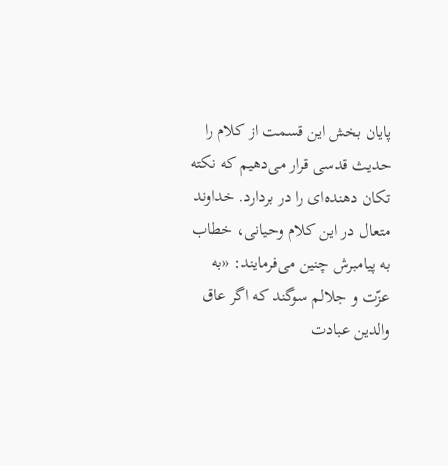پایان بخش این قسمت از کلام را حدیث قدسی قرار می‌دهیم که نکته تکان دهنده‌ای را در بردارد. خداوند متعال در این کلام وحیانی، خطاب به پیامبرش چنین می‌فرمایند: «به عزّت و جلالم سوگند که اگر عاق والدین عبادت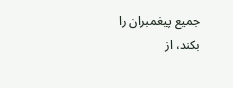جمیع پیغمبران را بکند، از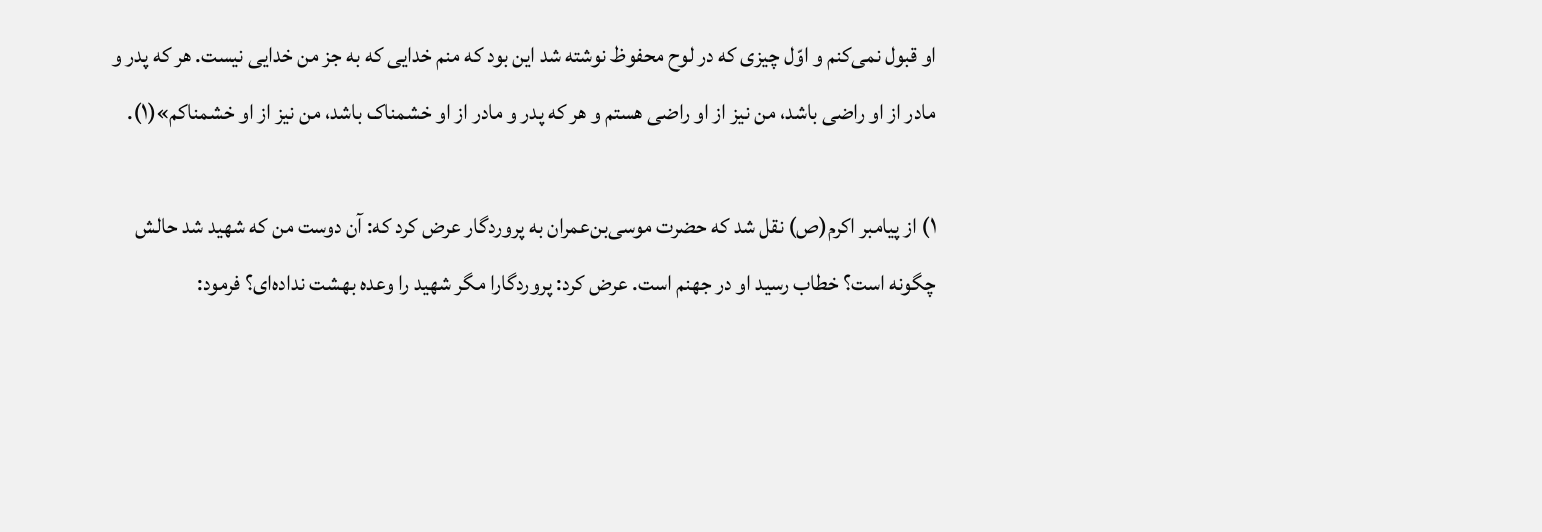او قبول نمی‌کنم و اوّل چیزی که در لوح محفوظ نوشته شد این بود که منم خدایی که به جز من خدایی نیست. هر که پدر و مادر از او راضی باشد، من نیز از او راضی هستم و هر که پدر و مادر از او خشمناک باشد، من نیز از او خشمناکم»(۱).

۱) از پیامبر اکرم(ص) نقل شد که حضرت موسی‌بن‌عمران به پروردگار عرض کرد که: آن دوست من که شهید شد حالش چگونه است؟ خطاب رسید او در جهنم است. عرض کرد: پروردگارا مگر شهید را وعده بهشت نداده‌ای؟ فرمود: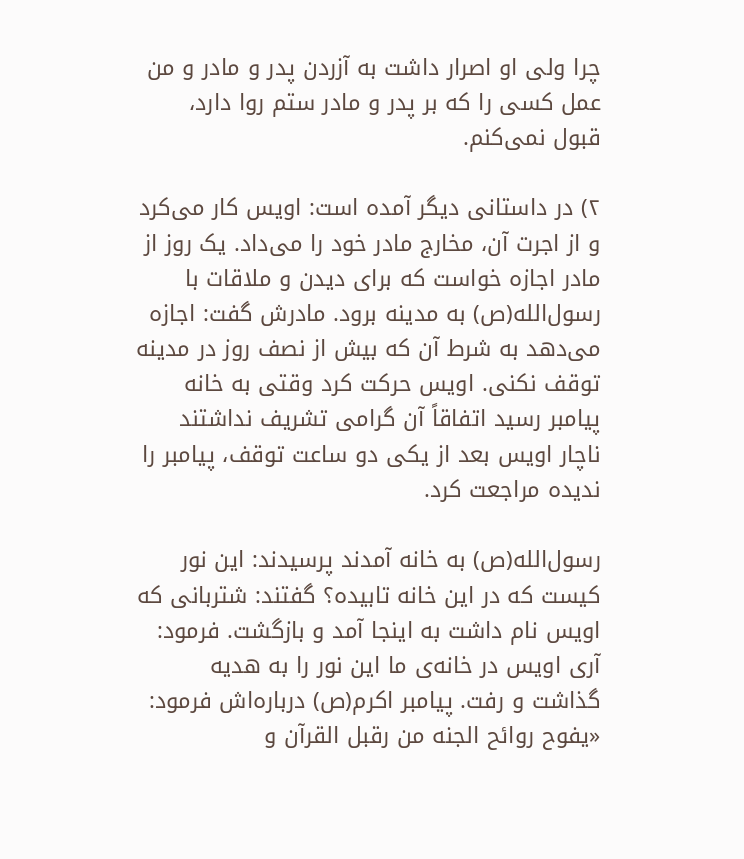چرا ولی او اصرار داشت به آزردن پدر و مادر و من عمل کسی را که بر پدر و مادر ستم روا دارد، قبول نمی‌کنم.

۲) در داستانی دیگر آمده است: اویس کار می‌کرد و از اجرت آن، مخارج مادر خود را می‌داد. یک روز از مادر اجازه خواست که برای دیدن و ملاقات با رسول‌الله(ص) به مدینه برود. مادرش گفت: اجازه می‌دهد به شرط آن که بیش از نصف روز در مدینه توقف نکنی. اویس حرکت کرد وقتی به خانه پیامبر رسید اتفاقاً آن گرامی تشریف نداشتند ناچار اویس بعد از یکی دو ساعت توقف، پیامبر را ندیده مراجعت کرد.

رسول‌الله‌(ص) به خانه آمدند پرسیدند: این نور کیست که در این خانه تابیده؟ گفتند: شتربانی که اویس نام داشت به اینجا آمد و بازگشت. فرمود: آری اویس در خانه‌ی ما این نور را به هدیه گذاشت و رفت. پیامبر اکرم(ص) درباره‌اش فرمود: «یفوح روائح الجنه من رقبل القرآن و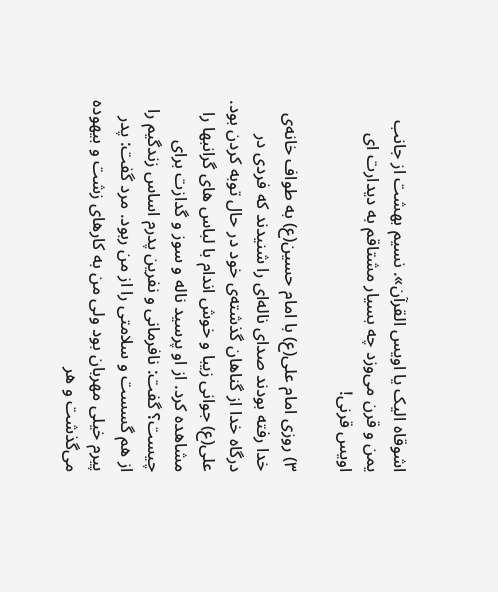اشوقاه الیک یا اویس القرآن». نسیم بهشت از جانب یمن و قرن می‌وزد چه بسیار مشتاقم به دیدارت ای اویس قرنی!

۳) روزی امام علی(ع) با امام حسین(ع) به طواف خانه‌ی خدا رفته بودند صدای ناله‌ای را شنیدند که فردی در درگاه خدا از گناهان گذشته‌ی خود در حال توبه کردن بود. علی(ع) جوانی زیبا و خوش اندام با لباس های گرانبها را مشاهده کرد. از او پرسید ناله و سوز و گدازت برای چیست؟ گفت: نافرمانی و نفرین پدرم اساس زندگیم را از هم گسست و سلامتی را از من ربود. مرد گفت: پدر پیرم خیلی مهربان بود ولی من به کارهای زشت و بیهوده می‌گذشت و هر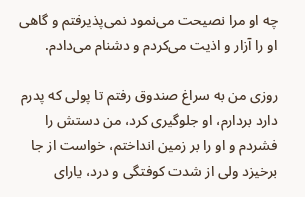چه او مرا نصیحت می‌نمود نمی‌پذیرفتم و گاهی او را آزار و اذیت می‌کردم و دشنام می‌دادم.

روزی من به سراغ صندوق رفتم تا پولی که پدرم دارد بردارم، او جلوگیری کرد، من دستش را فشردم و او را بر زمین انداختم، خواست از جا برخیزد ولی از شدت کوفتگی و درد، یارای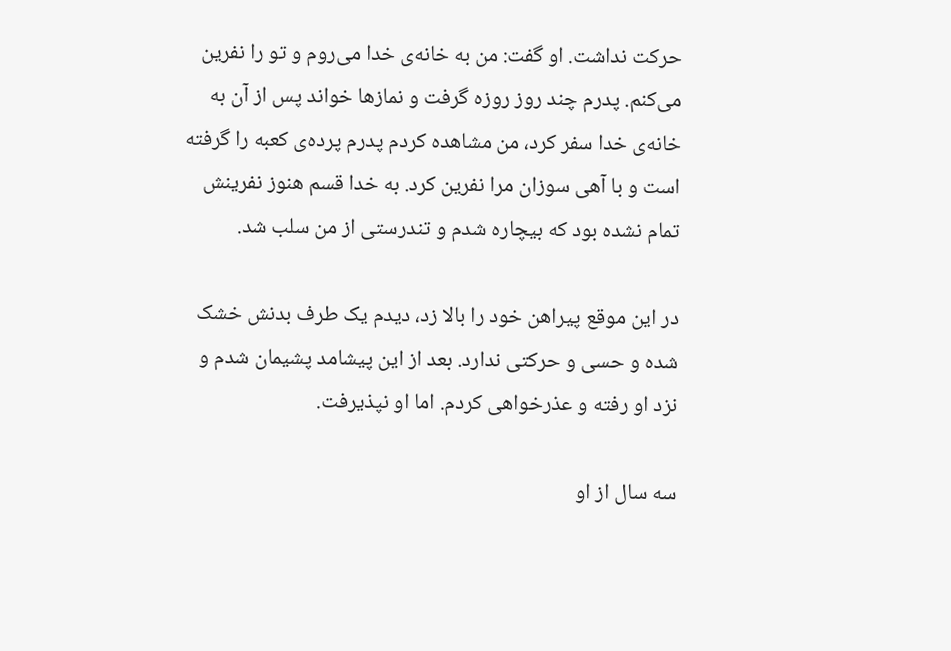حرکت نداشت. او گفت: من به خانه‌ی خدا می‌روم و تو را نفرین می‌کنم. پدرم چند روز روزه گرفت و نمازها خواند پس از آن به خانه‌ی خدا سفر کرد، من مشاهده کردم پدرم پرده‌ی کعبه را گرفته است و با آهی سوزان مرا نفرین کرد. به خدا قسم هنوز نفرینش تمام نشده بود که بیچاره شدم و تندرستی از من سلب شد.

در این موقع پیراهن خود را بالا زد، دیدم یک طرف بدنش خشک شده و حسی و حرکتی ندارد. بعد از این پیشامد پشیمان شدم و نزد او رفته و عذرخواهی کردم. اما او نپذیرفت.

سه سال از او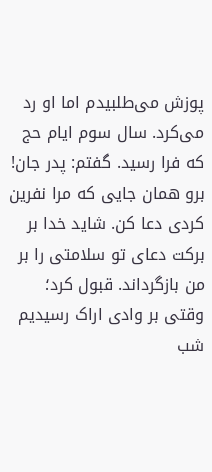پوزش می‌طلبیدم اما او رد می‌کرد. سال سوم ایام حج که فرا رسید. گفتم: پدر جان! برو همان جایی که مرا نفرین کردی دعا کن. شاید خدا بر برکت دعای تو سلامتی را بر من بازگرداند. قبول کرد؛ وقتی بر وادی اراک رسیدیم شب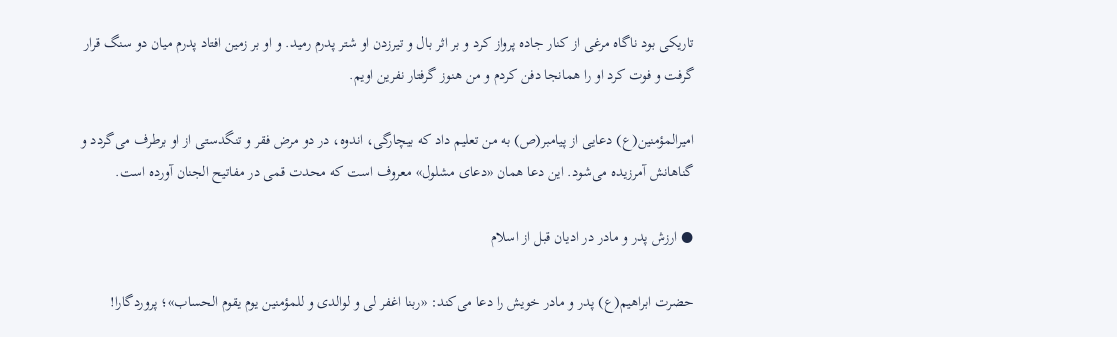تاریکی بود ناگاه مرغی از کنار جاده پرواز کرد و بر اثر بال و تیرزدن او شتر پدرم رمید. و او بر زمین افتاد پدرم میان دو سنگ قرار گرفت و فوت کرد او را همانجا دفن کردم و من هنوز گرفتار نفرین اویم.

امیرالمؤمنین(ع) دعایی از پیامبر(ص) به من تعلیم داد که بیچارگی، اندوه، در دو مرض فقر و تنگدستی از او برطرف می‌گردد و گناهانش آمرزیده می‌شود. این دعا همان «دعای مشلول» معروف است که محدت قمی در مفاتیح الجنان آورده است.

● ارزش پدر و مادر در ادیان قبل از اسلام

حضرت ابراهیم(ع) پدر و مادر خویش را دعا می‌کند: «ربنا اغفر لی و لوالدی و للمؤمنین یوم یقوم الحساب»؛ پروردگارا!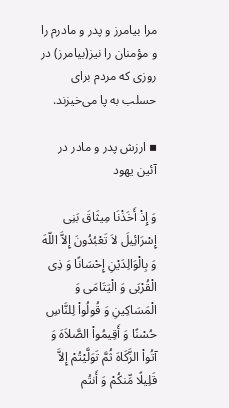مرا بیامرز و پدر و مادرم را و مؤمنان را نیز(بیامرز) در روزی که مردم برای حسلب به پا می‌خیزند.

▪ ارزش پدر و مادر در آئین یهود

وَ إِذْ أَخَذْنَا مِیثَاقَ بَنِی إِسْرَائِیلَ لاَ تَعْبُدُونَ إِلاَّ اللّهَ وَ بِالْوَالِدَیْنِ إِحْسَانًا وَ ذِی الْقُرْبَی وَ الْیَتَامَی وَ الْمَسَاکِینِ وَ قُولُواْ لِلنَّاسِ حُسْنًا وَ أَقِیمُواْ الصَّلاَهَ وَ آتُواْ الزَّکَاهَ ثُمَّ تَوَلَّیْتُمْ إِلاَّ قَلِیلًا مِّنکُمْ وَ أَنتُم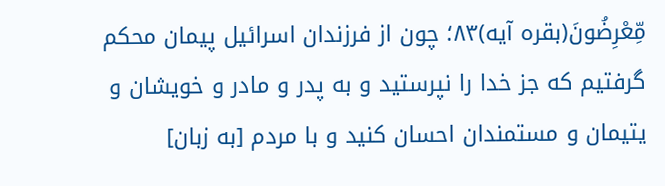مِّعْرِضُونَ(بقره آیه)۸۳؛ چون از فرزندان اسرائیل پیمان محکم گرفتیم که جز خدا را نپرستید و به پدر و مادر و خویشان و یتیمان و مستمندان احسان کنید و با مردم [به زبان]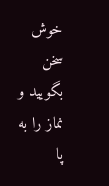خوش سخن بگویید و نماز را به پا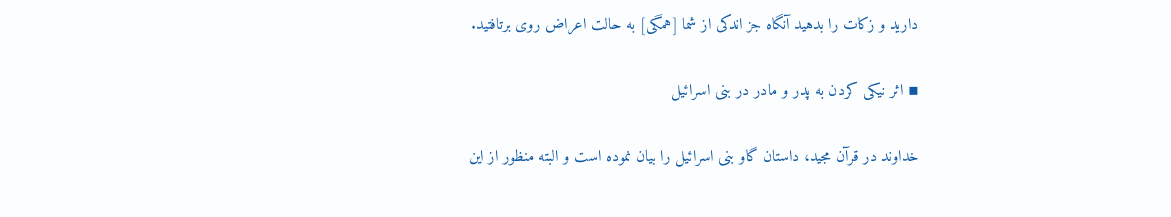دارید و زکات را بدهید آنگاه جز اندکی از شما [همگی] به حالت اعراض روی برتافتید.

▪ اثر نیکی کردن به پدر و مادر در بنی اسرائیل

خداوند در قرآن مجید، داستان گاو بنی اسرائیل را بیان نموده است و البته منظور از این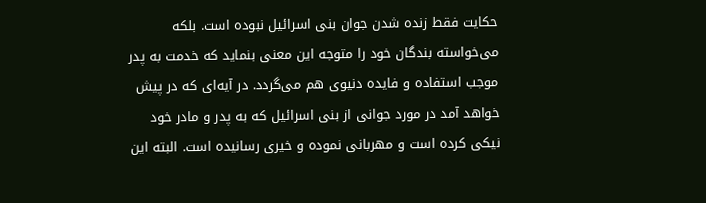حکایت فقط زنده شدن جوان بنی اسرائیل نبوده است. بلکه می‌خواسته بندگان خود را متوجه این معنی بنماید که خدمت به پدر موجب استفاده و فایده دنیوی هم می‌گردد. در آیه‌ای که در پیش خواهد آمد در مورد جوانی از بنی اسرائیل که به پدر و مادر خود نیکی کرده است و مهربانی نموده و خیری رسانیده است. البته این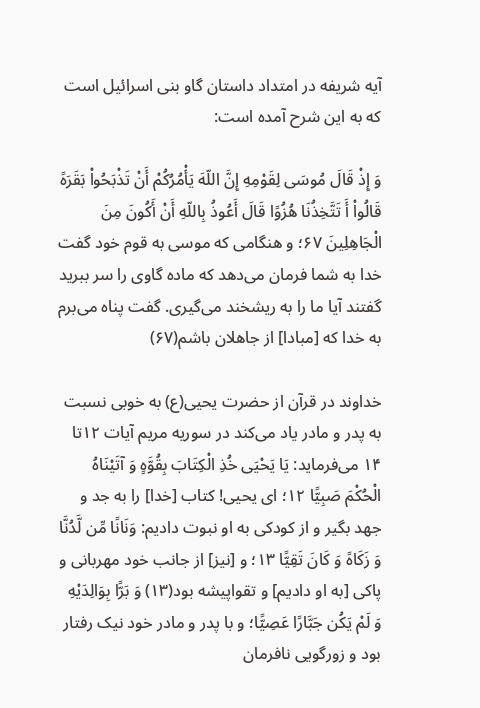آیه شریفه در امتداد داستان گاو بنی اسرائیل است که به این شرح آمده است:

وَ إِذْ قَالَ مُوسَی لِقَوْمِهِ إِنَّ اللّهَ یَأْمُرُکُمْ أَنْ تَذْبَحُواْ بَقَرَهً قَالُواْ أَ تَتَّخِذُنَا هُزُوًا قَالَ أَعُوذُ بِاللّهِ أَنْ أَکُونَ مِنَ الْجَاهِلِینَ ۶۷؛ و هنگامی که موسی به قوم خود گفت خدا به شما فرمان می‌دهد که ماده گاوی را سر ببرید گفتند آیا ما را به ریشخند می‌گیری. گفت پناه می‌برم به خدا که [مبادا] از جاهلان باشم(۶۷)

خداوند در قرآن از حضرت یحیی(ع) به خوبی نسبت به پدر و مادر یاد می‌کند در سوریه مریم آیات ۱۲تا ۱۴ می‌فرماید: یَا یَحْیَی خُذِ الْکِتَابَ بِقُوَّهٍ وَ آتَیْنَاهُ الْحُکْمَ صَبِیًّا ۱۲؛ ای یحیی! کتاب [خدا] را به جد و جهد بگیر و از کودکی به او نبوت دادیم: وَنَانًا مِّن لَّدُنَّا وَ زَکَاهً وَ کَانَ تَقِیًّا ۱۳؛ و [نیز] از جانب خود مهربانی و پاکی [به او دادیم] و تقواپیشه بود(۱۳) وَ بَرًّا بِوَالِدَیْهِ وَ لَمْ یَکُن جَبَّارًا عَصِیًّا؛ و با پدر و مادر خود نیک رفتار بود و زورگویی نافرمان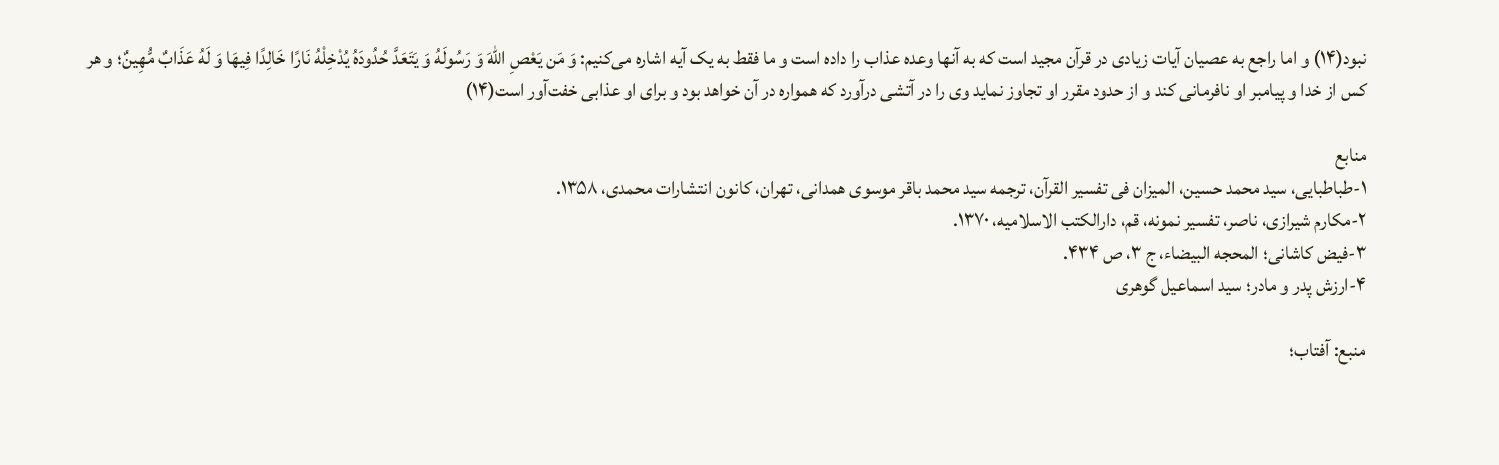نبود(۱۴) و اما راجع به عصیان آیات زیادی در قرآن مجید است که به آنها وعده عذاب را داده است و ما فقط به یک آیه اشاره می‌کنیم: وَ مَن یَعْصِ اللّهَ وَ رَسُولَهُ وَ یَتَعَدَّ حُدُودَهُ یُدْخِلْهُ نَارًا خَالِدًا فِیهَا وَ لَهُ عَذَابٌ مُّهِینٌ؛ و هر کس از خدا و پیامبر او نافرمانی کند و از حدود مقرر او تجاوز نماید وی را در آتشی درآورد که همواره در آن خواهد بود و برای او عذابی خفت‌آور است(۱۴)

منابع
۱-طباطبایی، سید محمد حسین، المیزان فی تفسیر القرآن، ترجمه سید محمد باقر موسوی همدانی، تهران، کانون انتشارات محمدی، ۱۳۵۸.
۲-مکارم شیرازی، ناصر، تفسیر نمونه، قم، دارالکتب الاسلامیه، ۱۳۷۰.
۳-فیض کاشانی؛ المحجه البیضاء، ج ۳، ص ۴۳۴.
۴-ارزش پدر و مادر؛ سید اسماعیل گوهری

منبع: آفتاب؛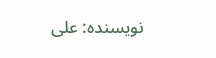نویسنده: علی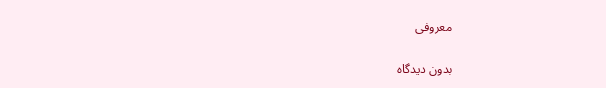معروفی

بدون دیدگاه